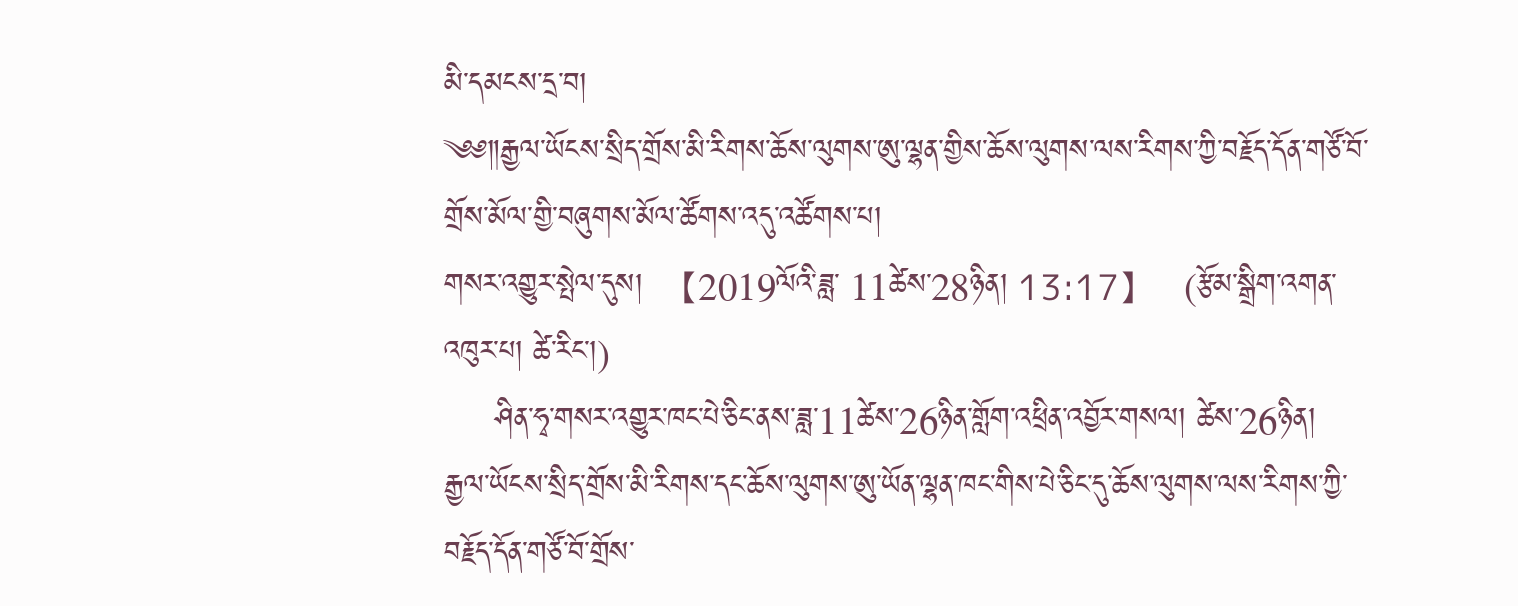མི་དམངས་དྲ་བ།
༄༅༎རྒྱལ་ཡོངས་སྲིད་གྲོས་མི་རིགས་ཆོས་ལུགས་ཨུ་ལྷན་གྱིས་ཆོས་ལུགས་ལས་རིགས་ཀྱི་བརྗོད་དོན་གཙོ་བོ་
གྲོས་མོལ་གྱི་བཞུགས་མོལ་ཚོགས་འདུ་འཚོགས་པ།
གསར་འགྱུར་སྤེལ་དུས།  【2019ལོའི་ཟླ་ 11ཚེས་28ཉིན། 13:17】   (རྩོམ་སྒྲིག་འགན་འཁུར་པ། ཚེ་རིང་།)
     ཤིན་ཧྭ་གསར་འགྱུར་ཁང་པེ་ཅིང་ནས་ཟླ་11ཚེས་26ཉིན་གློག་འཕྲིན་འབྱོར་གསལ། ཚེས་26ཉིན། རྒྱལ་ཡོངས་སྲིད་གྲོས་མི་རིགས་དང་ཆོས་ལུགས་ཨུ་ཡོན་ལྷན་ཁང་གིས་པེ་ཅིང་དུ་ཆོས་ལུགས་ལས་རིགས་ཀྱི་བརྗོད་དོན་གཙོ་བོ་གྲོས་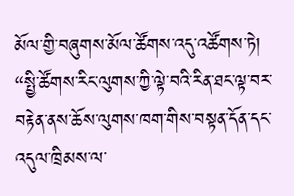མོལ་གྱི་བཞུགས་མོལ་ཚོགས་འདུ་འཚོགས་ཏེ། “སྤྱི་ཚོགས་རིང་ལུགས་ཀྱི་ལྟེ་བའི་རིན་ཐང་ལྟ་བར་བརྟེན་ནས་ཆོས་ལུགས་ཁག་གིས་བསྟན་དོན་དང་འདུལ་ཁྲིམས་ལ་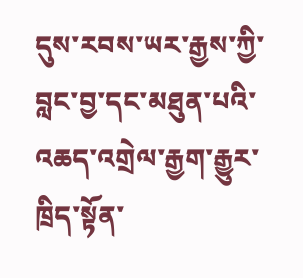དུས་རབས་ཡར་རྒྱས་ཀྱི་བླང་བྱ་དང་མཐུན་པའི་འཆད་འགྲེལ་རྒྱག་རྒྱུར་ཁྲིད་སྟོན་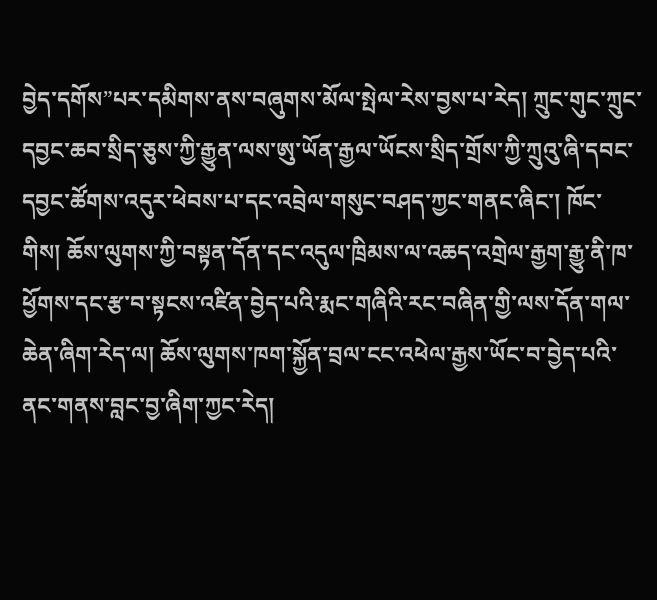བྱེད་དགོས”པར་དམིགས་ནས་བཞུགས་མོལ་སྤེལ་རེས་བྱས་པ་རེད། ཀྲུང་གུང་ཀྲུང་དབྱང་ཆབ་སྲིད་ཅུས་ཀྱི་རྒྱུན་ལས་ཨུ་ཡོན་རྒྱལ་ཡོངས་སྲིད་གྲོས་ཀྱི་ཀྲུའུ་ཞི་དབང་དབྱང་ཚོགས་འདུར་ཕེབས་པ་དང་འབྲེལ་གསུང་བཤད་ཀྱང་གནང་ཞིང་། ཁོང་གིས། ཆོས་ལུགས་ཀྱི་བསྟན་དོན་དང་འདུལ་ཁྲིམས་ལ་འཆད་འགྲེལ་རྒྱག་རྒྱུ་ནི་ཁ་ཕྱོགས་དང་རྩ་བ་སྟངས་འཛིན་བྱེད་པའི་རྨང་གཞིའི་རང་བཞིན་གྱི་ལས་དོན་གལ་ཆེན་ཞིག་རེད་ལ། ཆོས་ལུགས་ཁག་སྐྱོན་བྲལ་ངང་འཕེལ་རྒྱས་ཡོང་བ་བྱེད་པའི་ནང་གནས་བླང་བྱ་ཞིག་ཀྱང་རེད།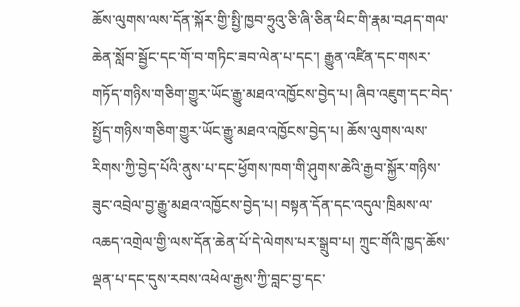ཆོས་ལུགས་ལས་དོན་སྐོར་གྱི་སྤྱི་ཁྱབ་ཧྲུའུ་ཅི་ཞི་ཅིན་ཕིང་གི་རྣམ་བཤད་གལ་ཆེན་སློབ་སྦྱོང་དང་གོ་བ་གཏིང་ཟབ་ལེན་པ་དང་། རྒྱུན་འཛིན་དང་གསར་གཏོད་གཉིས་གཅིག་གྱུར་ཡོང་རྒྱུ་མཐའ་འཁྱོངས་བྱེད་པ། ཞིབ་འཇུག་དང་བེད་སྤྱོད་གཉིས་གཅིག་གྱུར་ཡོང་རྒྱུ་མཐའ་འཁྱོངས་བྱེད་པ། ཆོས་ལུགས་ལས་རིགས་ཀྱི་བྱེད་པོའི་ནུས་པ་དང་ཕྱོགས་ཁག་གི་ཤུགས་ཆེའི་རྒྱབ་སྐྱོར་གཉིས་ཟུང་འབྲེལ་བྱ་རྒྱུ་མཐའ་འཁྱོངས་བྱེད་པ། བསྟན་དོན་དང་འདུལ་ཁྲིམས་ལ་འཆད་འགྲེལ་གྱི་ལས་དོན་ཆེན་པོ་དེ་ལེགས་པར་སྒྲུབ་པ། ཀྲུང་གོའི་ཁྱད་ཆོས་ལྡན་པ་དང་དུས་རབས་འཕེལ་རྒྱས་ཀྱི་བླང་བྱ་དང་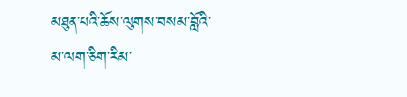མཐུན་པའི་ཆོས་ལུགས་བསམ་བློའི་མ་ལག་ཅིག་རིམ་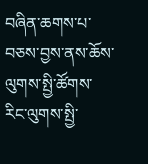བཞིན་ཆགས་པ་བཅས་བྱས་ནས་ཆོས་ལུགས་སྤྱི་ཚོགས་རིང་ལུགས་སྤྱི་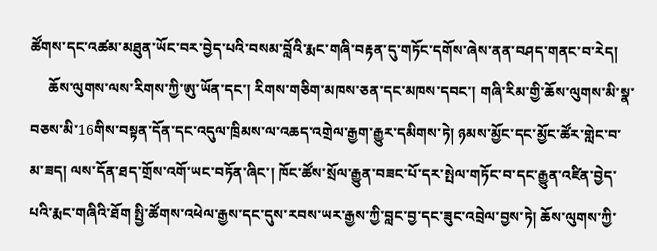ཚོགས་དང་འཚམ་མཐུན་ཡོང་བར་བྱེད་པའི་བསམ་བློའི་རྨང་གཞི་བརྟན་དུ་གཏོང་དགོས་ཞེས་ནན་བཤད་གནང་བ་རེད།
     ཆོས་ལུགས་ལས་རིགས་ཀྱི་ཨུ་ཡོན་དང་། རིགས་གཅིག་མཁས་ཅན་དང་མཁས་དབང་། གཞི་རིམ་གྱི་ཆོས་ལུགས་མི་སྣ་བཅས་མི་16གིས་བསྟན་དོན་དང་འདུལ་ཁྲིམས་ལ་འཆད་འགྲེལ་རྒྱག་རྒྱུར་དམིགས་ཏེ། ཉམས་མྱོང་དང་མྱོང་ཚོར་གླེང་བ་མ་ཟད། ལས་དོན་ཐད་གྲོས་འགོ་ཡང་བཏོན་ཞིང་། ཁོང་ཚོས་སྲོལ་རྒྱུན་བཟང་པོ་དར་སྤེལ་གཏོང་བ་དང་རྒྱུན་འཛིན་བྱེད་པའི་རྨང་གཞིའི་ཐོག སྤྱི་ཚོགས་འཕེལ་རྒྱས་དང་དུས་རབས་ཡར་རྒྱས་ཀྱི་བླང་བྱ་དང་ཟུང་འབྲེལ་བྱས་ཏེ། ཆོས་ལུགས་ཀྱི་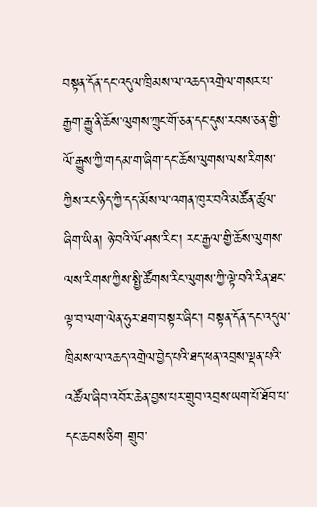བསྟན་དོན་དང་འདུལ་ཁྲིམས་ལ་འཆད་འགྲེལ་གསར་པ་རྒྱག་རྒྱུ་ནི་ཆོས་ལུགས་ཀྲུང་གོ་ཅན་དང་དུས་རབས་ཅན་གྱི་ལོ་རྒྱུས་ཀྱི་གདམ་ག་ཞིག་དང་ཆོས་ལུགས་ལས་རིགས་ཀྱིས་རང་ཉིད་ཀྱི་དད་མོས་ལ་འགན་ཁུར་བའི་མཚོན་ཚུལ་ཞིག་ཡིན། ཉེ་བའི་ལོ་ཤས་རིང་། རང་རྒྱལ་གྱི་ཆོས་ལུགས་ལས་རིགས་ཀྱིས་སྤྱི་ཚོགས་རིང་ལུགས་ཀྱི་ལྟེ་བའི་རིན་ཐང་ལྟ་བ་ལག་ལེན་ཧུར་ཐག་བསྟར་ཞིང་། བསྟན་དོན་དང་འདུལ་ཁྲིམས་ལ་འཆད་འགྲེལ་བྱེད་པའི་ཐད་ཕན་འབྲས་ལྡན་པའི་འཚོལ་ཞིབ་འབོར་ཆེན་བྱས་པར་གྲུབ་འབྲས་ཡག་པོ་ཐོབ་པ་དང་ཆབས་ཅིག གྲུབ་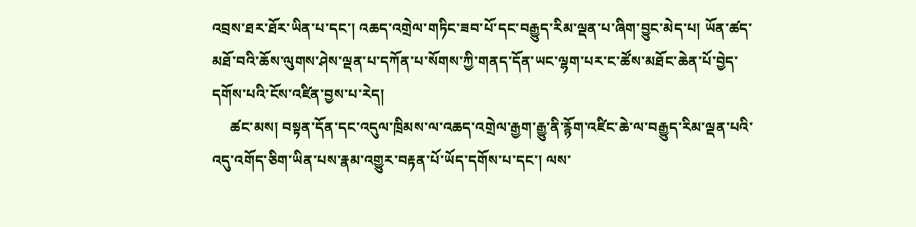འབྲས་ཐར་ཐོར་ཡིན་པ་དང་། འཆད་འགྲེལ་གཏིང་ཟབ་པོ་དང་བརྒྱུད་རིམ་ལྡན་པ་ཞིག་བྱུང་མེད་པ། ཡོན་ཚད་མཐོ་བའི་ཆོས་ལུགས་ཤེས་ལྡན་པ་དཀོན་པ་སོགས་ཀྱི་གནད་དོན་ཡང་ལྷག་པར་ང་ཚོས་མཐོང་ཆེན་པོ་བྱེད་དགོས་པའི་ངོས་འཛིན་བྱས་པ་རེད།
     ཚང་མས། བསྟན་དོན་དང་འདུལ་ཁྲིམས་ལ་འཆད་འགྲེལ་རྒྱག་རྒྱུ་ནི་རྙོག་འཛིང་ཆེ་ལ་བརྒྱུད་རིམ་ལྡན་པའི་འདུ་འགོད་ཅིག་ཡིན་པས་རྣམ་འགྱུར་བརྟན་པོ་ཡོད་དགོས་པ་དང་། ལས་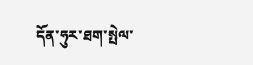དོན་ཧུར་ཐག་སྤེལ་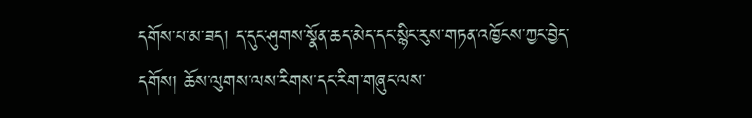དགོས་པ་མ་ཟད། ད་དུང་ཤུགས་སྣོན་ཆད་མེད་དང་སྙིང་རུས་གཏན་འཁྱོངས་ཀྱང་བྱེད་དགོས། ཆོས་ལུགས་ལས་རིགས་དང་རིག་གཞུང་ལས་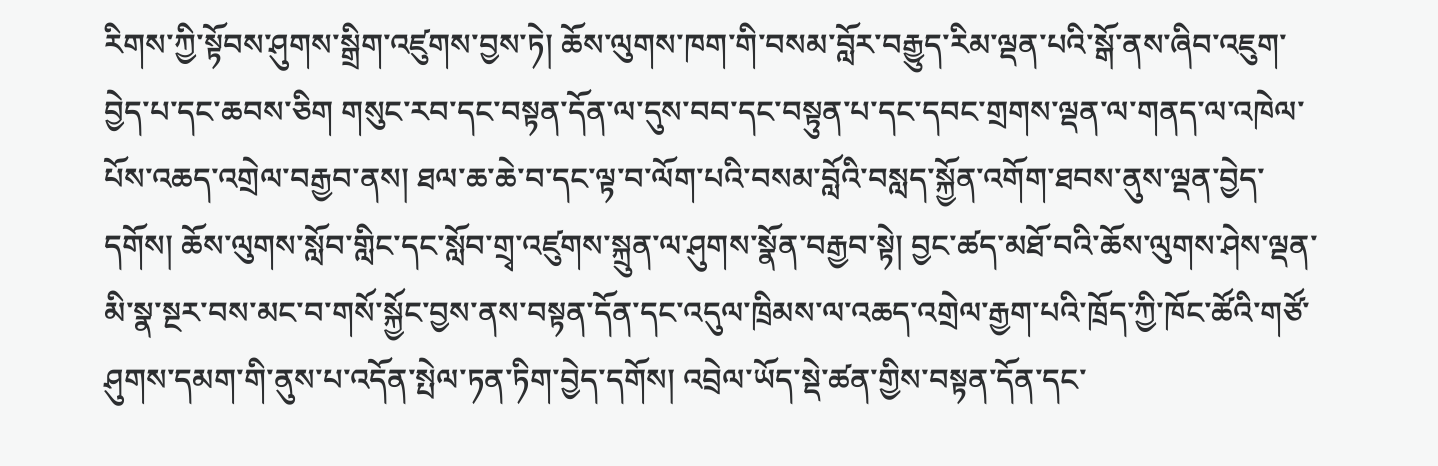རིགས་ཀྱི་སྟོབས་ཤུགས་སྒྲིག་འཛུགས་བྱས་ཏེ། ཆོས་ལུགས་ཁག་གི་བསམ་བློར་བརྒྱུད་རིམ་ལྡན་པའི་སྒོ་ནས་ཞིབ་འཇུག་བྱེད་པ་དང་ཆབས་ཅིག གསུང་རབ་དང་བསྟན་དོན་ལ་དུས་བབ་དང་བསྟུན་པ་དང་དབང་གྲགས་ལྡན་ལ་གནད་ལ་འཁེལ་པོས་འཆད་འགྲེལ་བརྒྱབ་ནས། ཐལ་ཆ་ཆེ་བ་དང་ལྟ་བ་ལོག་པའི་བསམ་བློའི་བསླད་སྐྱོན་འགོག་ཐབས་ནུས་ལྡན་བྱེད་དགོས། ཆོས་ལུགས་སློབ་གླིང་དང་སློབ་གྲྭ་འཛུགས་སྐྲུན་ལ་ཤུགས་སྣོན་བརྒྱབ་སྟེ། བྱང་ཚད་མཐོ་བའི་ཆོས་ལུགས་ཤེས་ལྡན་མི་སྣ་སྔར་བས་མང་བ་གསོ་སྐྱོང་བྱས་ནས་བསྟན་དོན་དང་འདུལ་ཁྲིམས་ལ་འཆད་འགྲེལ་རྒྱག་པའི་ཁྲོད་ཀྱི་ཁོང་ཚོའི་གཙོ་ཤུགས་དམག་གི་ནུས་པ་འདོན་སྤེལ་ཏན་ཏིག་བྱེད་དགོས། འབྲེལ་ཡོད་སྡེ་ཚན་གྱིས་བསྟན་དོན་དང་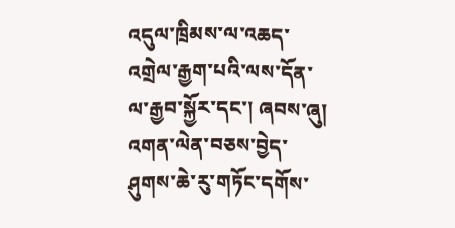འདུལ་ཁྲིམས་ལ་འཆད་འགྲེལ་རྒྱག་པའི་ལས་དོན་ལ་རྒྱབ་སྐྱོར་དང་། ཞབས་ཞུ། འགན་ལེན་བཅས་བྱེད་ཤུགས་ཆེ་རུ་གཏོང་དགོས་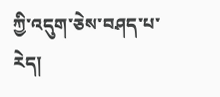ཀྱི་འདུག་ཅེས་བཤད་པ་རེད།